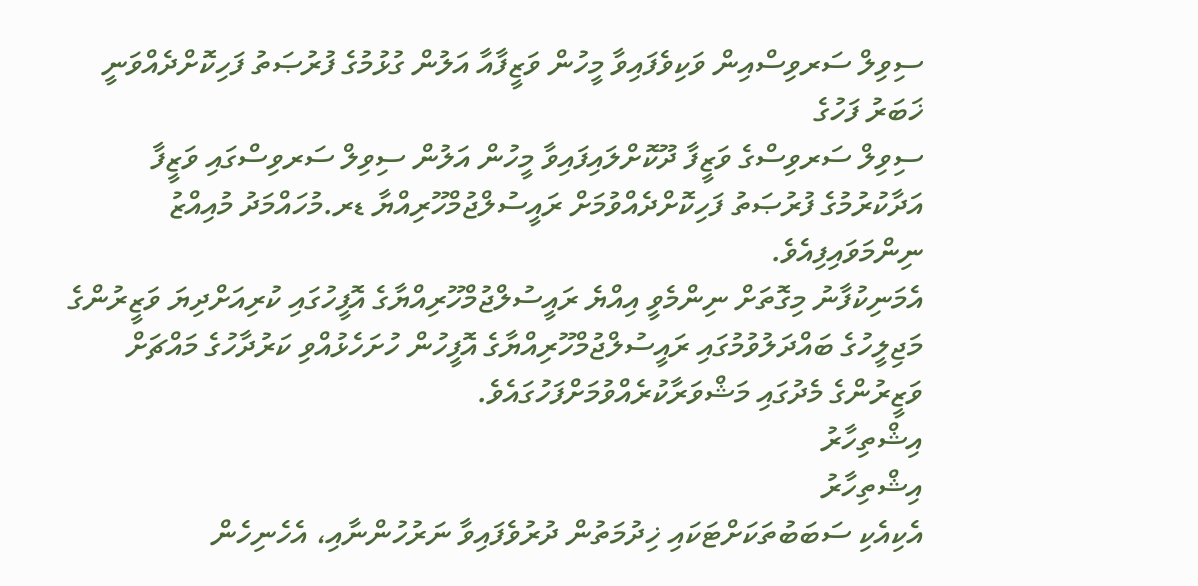ސިވިލް ސަރވިސްއިން ވަކިވެފައިވާ މީހުން ވަޒީފާއާ އަލުން ގުޅުމުގެ ފުރުޞަތު ފަހިކޮށްދެއްވަނީ
ޚަބަރު ފަހުގެ
ސިވިލް ސަރވިސްގެ ވަޒީފާ ދޫކޮށްލައިފައިވާ މީހުން އަލުން ސިވިލް ސަރވިސްގައި ވަޒީފާ އަދާކުރުމުގެ ފުރުޞަތު ފަހިކޮށްދެއްވުމަށް ރައީސުލްޖުމްހޫރިއްޔާ ޑރ.މުހައްމަދު މުއިއްޒު ނިންމަވައިފިއެވެ.
އެމަނިކުފާނު މިގޮތަށް ނިންމެވީ އިއްޔެ ރައީސުލްޖުމްހޫރިއްޔާގެ އޮފީހުގައި ކުރިއަށްދިޔަ ވަޒީރުންގެ މަޖިލީހުގެ ބައްދަލުވުމުގައި ރައީސުލްޖުމްހޫރިއްޔާގެ އޮފީހުން ހުށަހެޅުއްވި ކަރުދާހުގެ މައްޗަށް ވަޒީރުންގެ މެދުގައި މަޝްވަރާކުރެއްވުމަށްފަހުގައެވެ.
އިޝްތިހާރު
އިޝްތިހާރު
އެކިއެކި ސަބަބުތަކަށްޓަކައި ޚިދުމަތުން ދުރުވެފައިވާ ނަރުހުންނާއި، އެހެނިހެން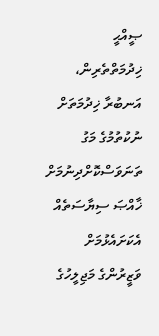ޞީއްޙީ ޚިދުމަތްތެރިން، އަނބުރާ ޚިދުމަތަށް ނުކުތުމުގެ މަގު ތަނަވަސްކޮށްދިނުމަށް ޚާއްޞަ ސިޔާސަތެއް އެކަށައެޅުމަށް ވަޒީރުންގެ މަޖިލީހުގެ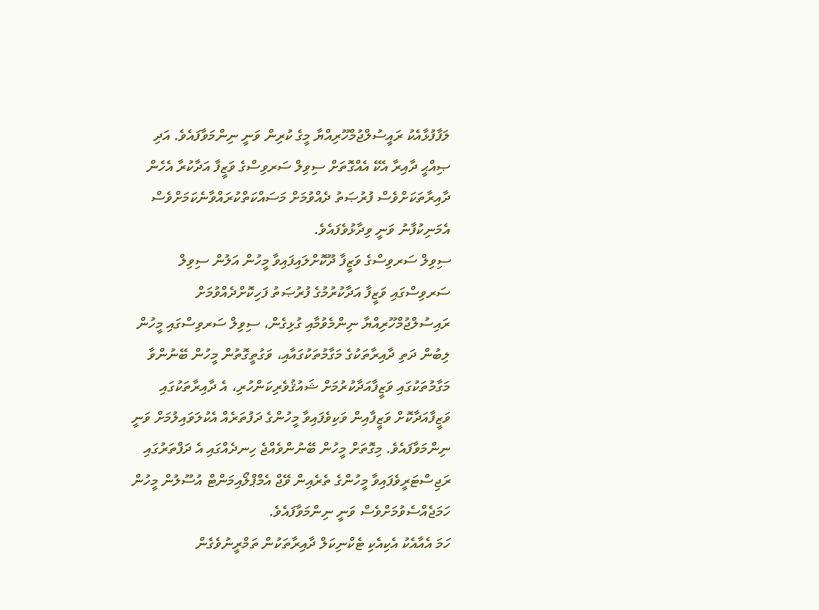ލަފާފުޅާއެކު ރައީސުލްޖުމްހޫރިއްޔާ މީގެ ކުރިން ވަނީ ނިންމަވާފައެވެ. އަދި ޞިއްޙީ ދާއިރާ އެކޭ އެއްގޮތަށް ސިވިލް ސަރވިސްގެ ވަޒީފާ އަދާކުރާ އެހެން ދާއިރާތަކަށްވެސް ފުރުޞަތު ދެއްވުމަށް މަސައްކަތްކުރައްވާނެކަމަށްވެސް އެމަނިކުފާނު ވަނީ ވިދާޅުވެފައެވެ.
ސިވިލް ސަރވިސްގެ ވަޒީފާ ދޫކޮށްލައިފައިވާ މީހުން އަލުން ސިވިލް ސަރވިސްގައި ވަޒީފާ އަދާކުރުމުގެ ފުރުޞަތު ފަހިކޮށްދެއްވުމަށް ރައިސުލްޖުމްހޫރިއްޔާ ނިންމެވުމާއި ގުޅިގެން، ސިވިލް ސަރވިސްގައި މީހުން ލިބުން ދަތި ދާއިރާތަކުގެ މަގާމުތަކުގައާއި، ވަގުތީގޮތުން މީހުން ބޭނުންވާ މަގާމުތަކުގައި ވަޒީފާއަދާކުރުމަށް ޝައުޤުވެރިކަންހުރި، އެ ދާއިރާތަކުގައި ވަޒީފާއަދާކޮށް ވަޒީފާއިން ވަކިވެފައިވާ މީހުންގެ ދަފުތަރެއް އެކުލަވައިލުމަށް ވަނީ ނިންމަވާފައެވެ. މިގޮތަށް މީހުން ބޭނުންވެއްޖެ ހިނދެއްގައި އެ ދަފްތަރުގައި ރަޖިސްޓަރީވެފައިވާ މީހުންގެ ތެރެއިން ވޭޖް އެމްޕްލޯއިމަންޓް އުސޫލުން މީހުން ހަމަޖެއްސެވުމަށްވެސް ވަނީ ނިންމަވާފައެވެ.
ހަމަ އެއާއެކު އެކިއެކި ޓެކްނިކަލް ދާއިރާތަކުން ތަމްރީނުވެގެން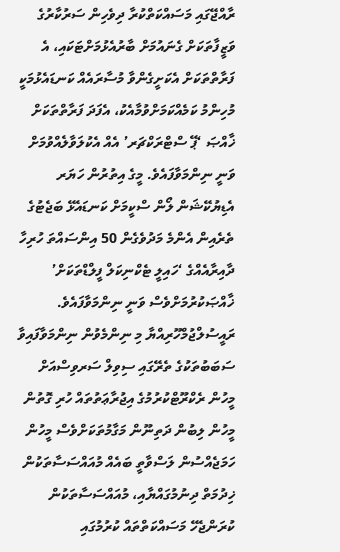ރާއްޖޭގައި މަސައްކަތްކުރާ ދިވެހިން ސަރުކާރުގެ ވަޒީފާތަކަށް ގެނައުމަށް ބާރުއެޅުމަށްޓަކައި، އެ ފަރާތްތަކަށް އެކަށީގެންވާ މުސާރައެއް ކަނޑައެޅުމަކީ މުހިންމު ކަމެއްކަމަށްވުމާއެކު، އެފަދަ ފަރާތްތަކަށް ޚާއްޞަ ‘ޕޭ ސްޓްރަކްޗަރ’ އެއް އެކުލަވާލެއްވުމަށް ވަނީ ނިންމަވާފައެވެ. މީގެ އިތުރުން ހަޔަރ އެޑިޔުކޭޝަން ލޯން ސްކީމަށް ކަނޑައެޅޭ ބަޖެޓުގެ ތެރެއިން އެންމެ މަދުވެގެން 50 އިންސައްތަ ހުރިހާ ދާއިރާއެއްގެ ‘ހައިލީ ޓެކްނިކަލް ފީލްޑްތަކަށް’ ޚާއްޞަކުރުމަށްވެސް ވަނީ ނިންމަވާފައެވެ.
ރައީސުލްޖުމްހޫރިއްޔާ މި ނިންމެވުން ނިންމަވާފައިވާ ސަބަބުތަކުގެ ތެރޭގައި ސިވިލް ސަރވިސްއަށް މީހުން ރެކްރޫޓްކުރުމުގެ އިޖުރާޢަތުތައް ހުރި ގޮތުން މީހުން ލިބުން ދަތިނޫން މަގާމުތަކަށްވެސް މީހުން ހަމަޖެއްސުން ލަސްވާތީ ބައެއް މުއައްސަސާތަކުން ޚިދުމަތް ދިނުމުގައްޔާއި، މުއައްސަސާތަކުން ކުރަންޖެހޭ މަސައްކަތްތައް ކުރުމުގައި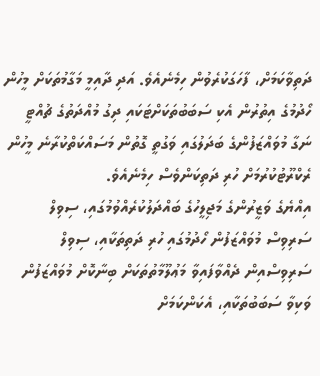ދަތިވާކަމަށް، ފާހަގަކުރެވުން ހިމެނެއެވެ. އަދި ދާއިމީ މަގާމުތަކަށް މީހުން ހޯދުމުގެ އިތުރުން އެކި ސަބަބުތަކަށްޓަކައި ދިގު މުއްދަތުގެ ޗުއްޓީ ނަގާ މުވައްޒަފުންގެ ބަދަލުގައި ވަގުތީ ގޮތުން މަސައްކަތްކުރާނެ މީހުން ރެކްރޫޓުކުރުމަށް ހުރި ދަތިކަންވެސް ހިމެނެއެވެ.
އިއްޔެގެ ވަޒީރުންގެ މަޖިލީހުގެ ބައްދަލުކުރެއްވުމުގައި، ސިވިލް ސަރިވިސް މުވައްޒަފުން ހޯދުމުގައި ހުރި ދަތިތަކާއި، ސިވިލް ސަރިވިސްއިން ދެއްވާފައިވާ މަޢުލޫމާތުތަކަށް ބިނާކޮށް މުވައްޒަފުން ވަކިވާ ސަބަބުތަކާއި، އެކަންކަމަށް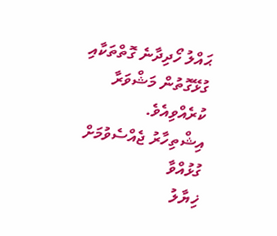ޙައްލު ހޯދިދާނެ ގޮތްތަކާއި ގުޅޭގޮތުން މަޝްވަރާ ކުރެއްވިއެވެ.
އިޝްތިހާރު ޖެއްސެވުމަށް ގުޅުއްވާ
ޚިޔާލު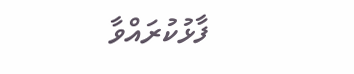ފާޅުކުރައްވާ